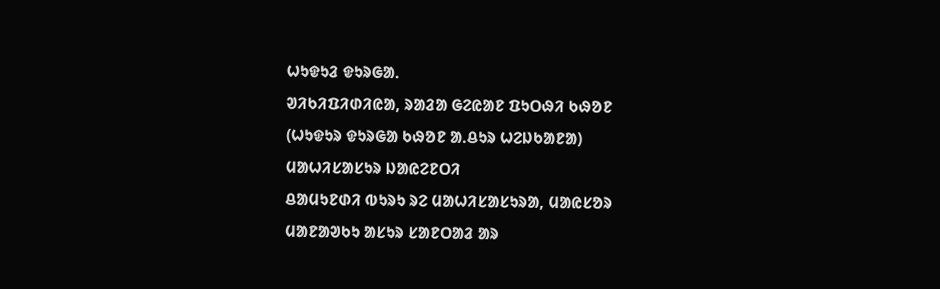ᱦᱩᱫᱩᱲ ᱫᱩᱨᱜᱟᱹ
ᱣᱤᱠᱤᱯᱤᱰᱤᱭᱟ, ᱨᱟᱲᱟ ᱜᱮᱭᱟᱱ ᱯᱩᱛᱷᱤ ᱠᱷᱚᱱ
(ᱦᱩᱫᱩᱨ ᱫᱩᱨᱜᱟ ᱠᱷᱚᱱ ᱟᱹᱪᱩᱨ ᱦᱮᱡᱠᱟᱱᱟ)
ᱢᱟᱦᱤᱥᱟᱥᱩᱨ ᱡᱟᱭᱮᱱᱛᱤ
ᱪᱟᱢᱩᱱᱰᱤ ᱵᱩᱨᱩ ᱨᱮ ᱢᱟᱦᱤᱥᱟᱥᱩᱨᱟ, ᱢᱟᱭᱥᱚᱨ
ᱢᱟᱱᱟᱣᱠᱩ ᱟᱥᱩᱨ ᱥᱟᱱᱛᱟᱲ ᱟᱨ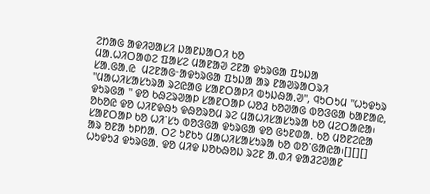ᱮᱴᱟᱜ ᱟᱫᱤᱣᱟᱥᱤ ᱡᱟᱱᱡᱟᱛᱤ ᱠᱚ
ᱢᱟᱹᱦᱤᱛᱟᱰᱮ ᱯᱟᱥᱮ ᱢᱟᱱᱟᱣ ᱮᱱᱟ ᱫᱩᱨᱜᱟ ᱯᱩᱡᱟ
ᱥᱟᱹᱜᱟᱹᱭ  ᱢᱮᱱᱟᱜᱼᱟᱫᱩᱨᱜᱟ ᱯᱩᱡᱟ ᱟᱨ ᱱᱟᱣᱨᱟᱛᱨᱤ
"ᱢᱟᱦᱤᱥᱟᱥᱩᱨᱟ ᱨᱮᱭᱟᱜ ᱥᱟᱱᱛᱟᱞᱤ ᱵᱩᱡᱷᱟᱹᱣ", ᱧᱩᱛᱩᱢ "ᱦᱩᱫᱩᱨ ᱫᱩᱨᱜᱟ " ᱫᱚ ᱠᱷᱮᱨᱣᱟᱞ ᱥᱟᱱᱛᱟᱞ ᱦᱚᱲ ᱠᱚᱣᱟᱜ ᱵᱚᱝᱜᱟ ᱠᱟᱱᱟᱭ, ᱚᱠᱚᱭ ᱫᱚ ᱦᱤᱱᱫᱷᱩ ᱫᱷᱚᱨᱚᱢ ᱨᱮ ᱢᱟᱦᱤᱥᱟᱥᱩᱨᱟ ᱠᱚ ᱢᱮᱛᱟᱭᱟ᱾ ᱥᱟᱱᱛᱟᱞ ᱠᱚ ᱦᱤᱸᱥᱩ ᱵᱚᱝᱜᱟ ᱫᱩᱨᱜᱟ ᱫᱚ ᱜᱩᱱᱰᱟᱹ ᱠᱚ ᱢᱚᱱᱮᱭᱟ ᱟᱨ ᱚᱱᱟ ᱩᱞᱴᱟᱹ ᱛᱮ ᱩᱱᱠᱩ ᱢᱟᱦᱤᱥᱟᱥᱩᱨᱟ ᱠᱚ ᱵᱚᱸᱜᱟᱭᱟ᱾[][][]
ᱦᱩᱫᱩᱲ ᱫᱩᱨᱜᱟᱹ ᱫᱚ ᱢᱤᱫ ᱡᱚᱠᱷᱚᱡ ᱨᱮᱱ ᱟᱹᱰᱤ ᱫᱟᱲᱮᱣᱟᱱ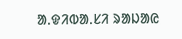ᱟᱹᱫᱤᱵᱟᱹᱥᱤ ᱨᱟᱡᱟᱭ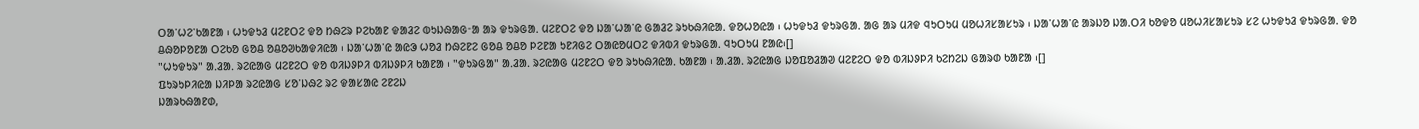ᱛᱟᱸᱦᱮᱸᱠᱟᱱᱟ ᱾ ᱦᱩᱫᱩᱲ ᱢᱮᱱᱛᱮ ᱫᱚ ᱴᱷᱮᱨ ᱞᱮᱠᱟᱱ ᱫᱟᱲᱮ ᱵᱩᱡᱷᱟᱜᱼᱟ ᱟᱨ ᱫᱩᱨᱜᱟᱹ ᱢᱮᱱᱛᱮ ᱫᱚ ᱡᱟᱸᱦᱟᱸᱭ ᱜᱟᱲᱮ ᱨᱩᱠᱷᱤᱭᱟᱹ ᱫᱚᱦᱚᱭᱟ ᱾ ᱦᱩᱫᱩᱲ ᱫᱩᱨᱜᱟᱹ ᱟᱜ ᱟᱨ ᱢᱤᱫ ᱧᱩᱛᱩᱢ ᱢᱚᱦᱤᱥᱟᱥᱩᱨ ᱾ ᱡᱟᱸᱦᱟᱸᱭ ᱟᱨᱡᱚ ᱡᱟᱹᱛᱤ ᱠᱚᱫᱚ ᱢᱚᱦᱤᱥᱟᱥᱩᱨ ᱥᱮ ᱦᱩᱫᱩᱲ ᱫᱩᱨᱜᱟᱹ ᱫᱚ ᱪᱷᱚᱞᱚᱱᱟ ᱛᱮᱠᱚ ᱜᱚᱪ ᱚᱪᱚᱣᱠᱟᱫᱤᱭᱟ ᱾ ᱡᱟᱸᱦᱟᱸᱭ ᱟᱭᱳ ᱦᱚᱲ ᱴᱷᱮᱱᱮ ᱜᱚᱪ ᱚᱪᱚ ᱞᱮᱱᱟ ᱩᱱᱤᱜᱮ ᱛᱟᱭᱚᱢᱛᱮ ᱫᱤᱵᱤ ᱫᱩᱨᱜᱟᱹ ᱧᱩᱛᱩᱢ ᱱᱟᱭ᱾[]
"ᱦᱩᱫᱩᱨ" ᱟᱹᱲᱟᱹ ᱨᱮᱭᱟᱜ ᱢᱮᱱᱮᱛ ᱫᱚ ᱵᱤᱡᱽᱞᱤ ᱵᱤᱡᱽᱞᱤ ᱠᱟᱱᱟ ᱾ "ᱫᱩᱨᱜᱟ" ᱟᱹᱲᱟᱹ ᱨᱮᱭᱟᱜ ᱢᱮᱱᱮᱛ ᱫᱚ ᱨᱩᱠᱷᱤᱭᱟᱹ ᱠᱟᱱᱟ ᱾ ᱟᱹᱲᱟᱹ ᱨᱮᱭᱟᱜ ᱡᱚᱯᱚᱲᱟᱣ ᱢᱮᱱᱮᱛ ᱫᱚ ᱵᱤᱡᱽᱞᱤ ᱠᱮᱴᱮᱡ ᱜᱟᱨᱰ ᱠᱟᱱᱟ ᱾[]
ᱯᱩᱨᱩᱞᱤᱭᱟ ᱡᱤᱞᱟ ᱨᱮᱭᱟᱜ ᱥᱚᱸᱡᱷᱮ ᱨᱮ ᱫᱟᱥᱟᱭ ᱮᱱᱮᱡ
ᱡᱟᱨᱠᱷᱟᱱᱰ,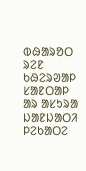ᱵᱷᱟᱨᱚᱛ ᱨᱮᱱ ᱠᱷᱮᱨᱣᱟᱞ ᱥᱟᱱᱛᱟᱞ ᱟᱨ ᱟᱥᱩᱨᱟ ᱡᱟᱱᱡᱟᱛᱤ ᱞᱮᱠᱟᱛᱮ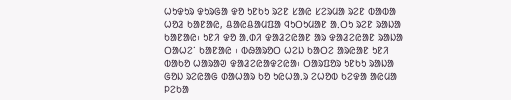ᱦᱩᱫᱩᱨ ᱫᱩᱨᱜᱟ ᱫᱚ ᱩᱱᱠᱩ ᱨᱮᱱ ᱥᱟᱭ ᱥᱮᱨᱢᱟ ᱨᱮᱱ ᱵᱟᱵᱟ ᱦᱚᱲ ᱠᱟᱱᱟᱭ, ᱪᱟᱭᱪᱟᱢᱯᱟ ᱧᱩᱛᱩᱢᱟᱱ ᱟᱹᱛᱩ ᱨᱮᱱ ᱨᱟᱡᱟ ᱠᱟᱱᱟᱭ᱾ ᱩᱱᱤ ᱫᱚ ᱟᱹᱰᱤ ᱫᱟᱲᱮᱭᱟᱱ ᱟᱨ ᱫᱟᱲᱮᱭᱟᱱ ᱨᱟᱡᱟ ᱛᱟᱦᱮᱸ ᱠᱟᱱᱟᱭ ᱾ ᱵᱷᱟᱨᱚᱛ ᱦᱮᱡ ᱠᱟᱛᱮ ᱟᱨᱭᱟᱱ ᱩᱱᱤ ᱵᱟᱠᱚ ᱦᱟᱨᱟᱣ ᱫᱟᱲᱮᱭᱟᱫᱮᱭᱟ᱾ ᱛᱟᱨᱯᱚᱨ ᱩᱱᱠᱩ ᱨᱟᱡᱟ ᱜᱚᱡ ᱨᱮᱭᱟᱜ ᱰᱟᱦᱟᱨ ᱠᱚ ᱩᱭᱦᱟᱹᱨ ᱮᱦᱚᱵ ᱠᱮᱫᱟ ᱟᱭᱢᱟ ᱞᱮᱠᱟ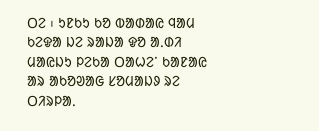ᱛᱮ ᱾ ᱩᱱᱠᱩ ᱠᱚ ᱵᱟᱰᱟᱭ ᱧᱟᱢ ᱠᱮᱫᱟ ᱡᱮ ᱨᱟᱡᱟ ᱫᱚ ᱟᱹᱰᱤ ᱢᱟᱭᱡᱩ ᱞᱮᱠᱟ ᱛᱟᱦᱮᱸ ᱠᱟᱱᱟᱭ ᱟᱨ ᱟᱠᱚᱣᱟᱜ ᱥᱚᱢᱟᱡᱽ ᱨᱮ ᱛᱤᱨᱞᱟᱹ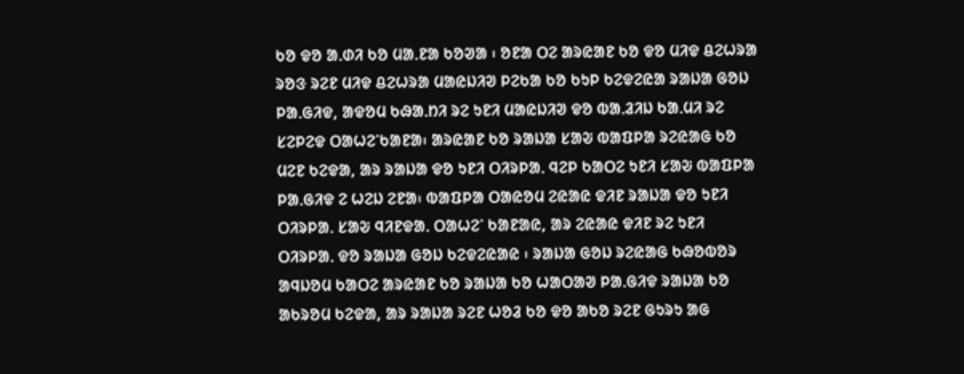ᱠᱚ ᱫᱚ ᱟᱹᱰᱤ ᱠᱚ ᱢᱟᱹᱱᱟ ᱠᱚᱣᱟ ᱾ ᱚᱱᱟ ᱛᱮ ᱟᱨᱭᱟᱱ ᱠᱚ ᱫᱚ ᱢᱤᱫ ᱪᱮᱦᱨᱟ ᱨᱚᱝ ᱨᱮᱱ ᱢᱤᱫ ᱪᱮᱦᱨᱟ ᱢᱟᱭᱡᱤᱣ ᱞᱮᱠᱟ ᱠᱚ ᱠᱩᱞ ᱠᱮᱫᱮᱭᱟ ᱨᱟᱡᱟ ᱜᱚᱡ ᱞᱟᱹᱜᱤᱫ, ᱟᱫᱚᱢ ᱠᱷᱟᱹᱴᱤ ᱨᱮ ᱩᱱᱤ ᱢᱟᱭᱡᱤᱣ ᱫᱚ ᱵᱟᱹᱲᱤᱡ ᱠᱟᱹᱢᱤ ᱨᱮ ᱥᱮᱞᱮᱫ ᱛᱟᱦᱮᱸᱠᱟᱱᱟ᱾ ᱟᱨᱭᱟᱱ ᱠᱚ ᱨᱟᱡᱟ ᱥᱟᱶ ᱵᱟᱯᱞᱟ ᱨᱮᱭᱟᱜ ᱠᱚ ᱢᱮᱱ ᱠᱮᱫᱟ, ᱟᱨ ᱨᱟᱡᱟ ᱫᱚ ᱩᱱᱤ ᱛᱤᱨᱞᱟᱹ ᱧᱮᱞ ᱠᱟᱛᱮ ᱩᱱᱤ ᱥᱟᱶ ᱵᱟᱯᱞᱟ ᱞᱟᱹᱜᱤᱫ ᱮ ᱦᱮᱡ ᱮᱱᱟ᱾ ᱵᱟᱯᱞᱟ ᱛᱟᱭᱚᱢ ᱮᱭᱟᱭ ᱫᱤᱱ ᱨᱟᱡᱟ ᱫᱚ ᱩᱱᱤ ᱛᱤᱨᱞᱟᱹ ᱥᱟᱶ ᱧᱤᱱᱫᱟᱹ ᱛᱟᱦᱮᱸ ᱠᱟᱱᱟᱭ, ᱟᱨ ᱮᱭᱟᱭ ᱫᱤᱱ ᱨᱮ ᱩᱱᱤ ᱛᱤᱨᱞᱟᱹ ᱫᱚ ᱨᱟᱡᱟ ᱜᱚᱡ ᱠᱮᱫᱮᱭᱟᱭ ᱾ ᱨᱟᱡᱟ ᱜᱚᱡ ᱨᱮᱭᱟᱜ ᱠᱷᱚᱵᱚᱨ ᱟᱧᱡᱚᱢ ᱠᱟᱛᱮ ᱟᱨᱭᱟᱱ ᱠᱚ ᱨᱟᱡᱟ ᱠᱚ ᱦᱟᱛᱟᱣ ᱞᱟᱹᱜᱤᱫ ᱨᱟᱡᱟ ᱠᱚ ᱟᱠᱨᱚᱢ ᱠᱮᱫᱟ, ᱟᱨ ᱨᱟᱡᱟ ᱨᱮᱱ ᱦᱚᱲ ᱠᱚ ᱫᱚ ᱟᱠᱚ ᱨᱮᱱ ᱜᱩᱨᱩ ᱟᱜ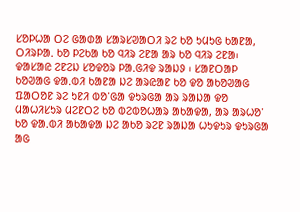ᱥᱚᱞᱦᱟ ᱛᱮ ᱜᱟᱰᱟ ᱥᱟᱨᱥᱣᱟᱛᱤ ᱨᱮ ᱠᱚ ᱩᱢᱩᱜ ᱠᱟᱱᱟ, ᱛᱤᱨᱞᱟᱹ ᱠᱚ ᱞᱮᱠᱟ ᱠᱚ ᱧᱤᱨ ᱮᱱᱟ ᱟᱨ ᱠᱚ ᱧᱤᱨ ᱮᱱᱟ᱾ ᱫᱟᱥᱟᱭ ᱮᱱᱮᱡ ᱥᱚᱫᱚᱨ ᱞᱟᱹᱜᱤᱫ ᱨᱟᱡᱽ ᱾ ᱥᱟᱱᱛᱟᱞ ᱠᱚᱣᱟᱜ ᱫᱟᱹᱵᱤ ᱠᱟᱱᱟ ᱡᱮ ᱟᱨᱭᱟᱱ ᱠᱚ ᱫᱚ ᱟᱠᱚᱣᱟᱜ ᱯᱟᱛᱚᱱ ᱨᱮ ᱩᱱᱤ ᱵᱚᱸᱜᱟ ᱫᱩᱨᱜᱟ ᱟᱨ ᱨᱟᱡᱟ ᱫᱚ ᱢᱟᱦᱤᱥᱩᱨ ᱢᱮᱱᱛᱮ ᱠᱚ ᱵᱮᱵᱚᱦᱟᱨ ᱟᱠᱟᱫᱟ, ᱟᱨ ᱟᱨᱦᱚᱸ ᱠᱚ ᱫᱟᱹᱵᱤ ᱟᱠᱟᱫᱟ ᱡᱮ ᱟᱠᱚ ᱨᱮᱱ ᱨᱟᱡᱟ ᱦᱩᱫᱩᱨ ᱫᱩᱨᱜᱟ ᱟᱜ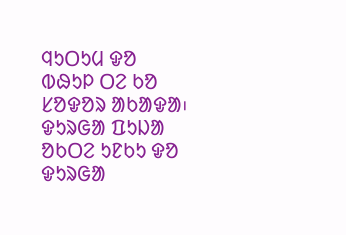ᱧᱩᱛᱩᱢ ᱫᱚ ᱵᱷᱩᱞ ᱛᱮ ᱠᱚ ᱥᱚᱫᱚᱨ ᱟᱠᱟᱫᱟ᱾ ᱫᱩᱨᱜᱟ ᱯᱩᱡᱟ ᱚᱠᱛᱮ ᱩᱱᱠᱩ ᱫᱚ ᱫᱩᱨᱜᱟ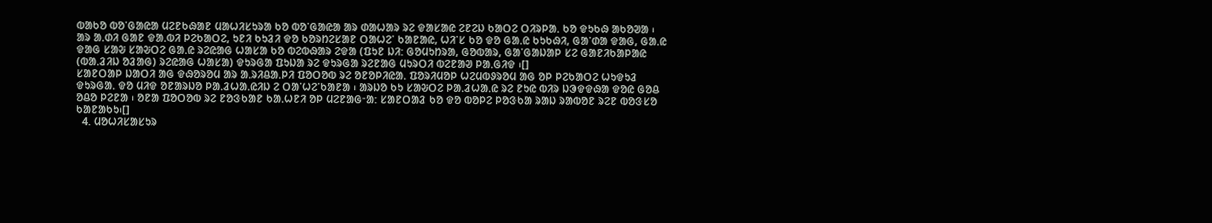ᱵᱟᱠᱚ ᱵᱚᱸᱜᱟᱭᱟ ᱢᱮᱱᱠᱷᱟᱱ ᱢᱟᱦᱤᱥᱩᱨᱟ ᱠᱚ ᱵᱚᱸᱜᱟᱭᱟ ᱟᱨ ᱰᱟᱦᱟᱨ ᱨᱮ ᱫᱟᱥᱟᱭ ᱮᱱᱮᱡ ᱠᱟᱛᱮ ᱛᱤᱨᱞᱟᱹ ᱠᱚ ᱫᱩᱠᱷ ᱟᱠᱚᱣᱟ ᱾ ᱟᱨ ᱟᱹᱰᱤ ᱜᱟᱱ ᱫᱟᱹᱵᱤ ᱞᱮᱠᱟᱛᱮ, ᱩᱱᱤ ᱠᱩᱲᱤ ᱫᱚ ᱠᱚᱨᱴᱮᱥᱟᱱ ᱛᱟᱦᱮᱸ ᱠᱟᱱᱟᱭ, ᱦᱤᱸᱥ ᱠᱚ ᱫᱚ ᱜᱟᱹᱭ ᱠᱩᱠᱷᱤ, ᱜᱟᱸᱰᱟ ᱫᱟᱜ, ᱜᱟᱹᱭ ᱫᱟᱜ ᱥᱟᱶ ᱥᱟᱶᱛᱮ ᱜᱟᱹᱭ ᱨᱮᱭᱟᱜ ᱦᱟᱥᱟ ᱠᱚ ᱵᱮᱵᱷᱟᱨ ᱮᱫᱟ (ᱯᱩᱱ ᱡᱤ: ᱜᱚᱢᱩᱴᱨᱟ, ᱜᱚᱵᱟᱨ, ᱜᱟᱸᱜᱟᱡᱟᱞ ᱥᱮ ᱜᱟᱱᱤᱠᱟᱞᱟᱭ (ᱵᱟᱹᱲᱤᱡ ᱚᱲᱟᱜ) ᱨᱮᱭᱟᱜ ᱦᱟᱥᱟ) ᱫᱩᱨᱜᱟ ᱯᱩᱡᱟ ᱨᱮ ᱫᱩᱨᱜᱟ ᱨᱮᱱᱟᱜ ᱢᱩᱨᱛᱤ ᱵᱮᱱᱟᱣ ᱞᱟᱹᱜᱤᱫ ᱾[]
ᱥᱟᱱᱛᱟᱞ ᱡᱟᱛᱤ ᱟᱜ ᱫᱷᱚᱨᱚᱢ ᱟᱨ ᱟᱹᱨᱤᱪᱟᱹᱞᱤ ᱯᱚᱛᱚᱵ ᱨᱮ ᱚᱱᱚᱞᱤᱭᱟᱹ ᱯᱚᱨᱤᱢᱚᱞ ᱦᱮᱢᱵᱽᱨᱚᱢ ᱟᱜ ᱚᱞ ᱞᱮᱠᱟᱛᱮ ᱦᱩᱫᱩᱲ ᱫᱩᱨᱜᱟᱹ ᱫᱚ ᱢᱤᱫ ᱚᱱᱟᱨᱡᱚ ᱞᱟᱹᱲᱦᱟᱹᱭᱤᱡ ᱮ ᱛᱟᱸᱦᱮᱸᱠᱟᱱᱟ ᱾ ᱟᱨᱡᱚ ᱠᱩ ᱥᱟᱶᱛᱮ ᱞᱟᱹᱲᱦᱟᱹᱭ ᱨᱮ ᱱᱩᱭ ᱵᱤᱨ ᱡᱳᱫᱫᱷᱟ ᱫᱚᱭ ᱜᱚᱪ ᱚᱪᱚ ᱞᱮᱱᱟ ᱾ ᱚᱱᱟ ᱯᱚᱛᱚᱵ ᱨᱮ ᱱᱚᱝᱠᱟᱱ ᱠᱟᱹᱦᱱᱤ ᱚᱞ ᱢᱮᱱᱟᱜᱼᱟ: ᱥᱟᱱᱛᱟᱲ ᱠᱚ ᱫᱚ ᱵᱚᱞᱮ ᱞᱚᱝᱠᱟ ᱨᱟᱡ ᱨᱟᱵᱚᱱ ᱨᱮᱱ ᱵᱚᱝᱥᱚ ᱠᱟᱱᱟᱠᱩ᱾[]
  4. ᱢᱚᱦᱤᱥᱟᱥᱩᱨ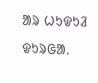ᱟᱨ ᱦᱩᱫᱩᱲ ᱫᱩᱨᱜᱟᱹ